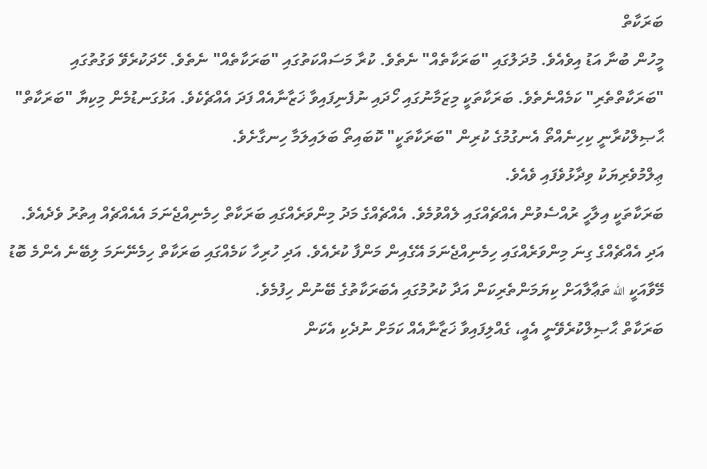ބަރަކާތް
މީހުން ބުނާ އަޑު އިވެއެވެ. މުދަލުގައި "ބަރަކާތެއް" ނެތެވެ. ކުރާ މަސައްކަތުގައި "ބަރަކާތެއް" ނެތެވެ. ހޭދަކުރެވޭ ވަގުތުގައި "ބަރަކާތްތެރި" ކަމެއްނެތެވެ. ބަރަކާތަކީ މިޒަމާނުގައި ހޯދައި ނުފެނިފައިވާ ޚަޒާނާއެއް ފަދަ އެއްޗެކެވެ. އަޅުގަނޑުމެން މިކިޔާ "ބަރަކާތް" ޙާޞިލްކުރާނީ ކިހިނެއްތޯ އެނގުމުގެ ކުރިން "ބަރަކާތަކީ" ކޮބައިތޯ ބަލައިލަމާ ހިނގާށެވެ.
ޢިލްމުވެރިޔަކު ވިދާޅުވެފައި ވެއެވެ.
ބަރަކާތަކީ އިލާހީ ރުއްސެވުން އެއްޗެއްގައި ލެއްވުމެވެ. އެއްޗެއްގެ މަދު މިންވަރެއްގައި ބަރަކާތް ހިމެނިއްޖެނަމަ އެއެއްޗެއް އިތުރު ވެދެއެވެ. އަދި އެއްޗެއްގެ ގިނަ މިންވަރެއްގައި ހިމެނިއްޖެނަމަ އޭގެއިން މަންފާ ކުރެއެވެ. އަދި ހުރިހާ ކަމެއްގައި ބަރަކާތް ހިމެނޭނަމަ ލިބޭނެ އެންމެ ބޮޑު މޭވާއަކީ الله ތަޢާލާއަށް ކިޔަމަންތެރިކަން އަދާ ކުރުމުގައި އެބަރަކާތުގެ ބޭނުން ހިފުމެވެ.
ބަރަކާތް ޙާޞިލްކުރެވޭނީ އެއީ، ގެއްލިފައިވާ ޚަޒާނާއެއް ކަމަށް ނުދެކި އެކަން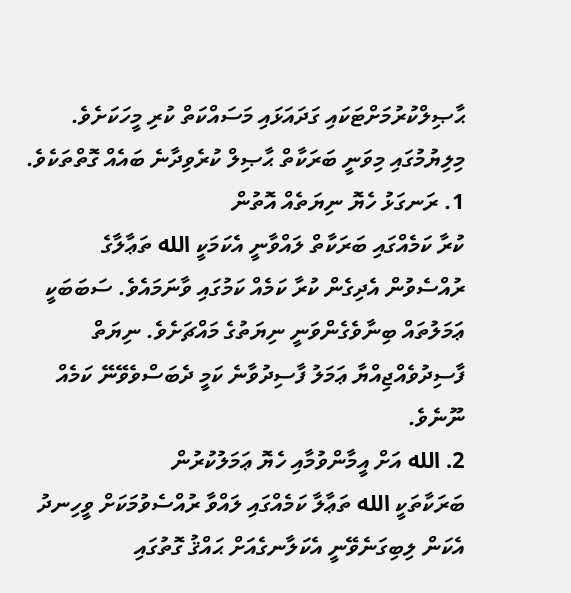ޙާޞިލްކުރުމަށްޓަކައި ގަދައަޅައި މަސައްކަތް ކުރި މީހަކަށެވެ. މިލިޔުމުގައި މިވަނީ ބަރަކާތް ޙާޞިލް ކުރެވިދާނެ ބައެއް ގޮތްތަކެވެ.
1. ރަނގަޅު ހެޔޮ ނިޔަތެއް އޮތުން
ކުރާ ކަމެއްގައި ބަރަކާތް ލައްވާނީ އެކަމަކީ الله ތަޢާލާގެ ރުއްސެވުން އެދިގެން ކުރާ ކަމެއް ކަމުގައި ވާނަމައެވެ. ސަބަބަކީ ޢަމަލުތައް ބިނާވެގެންވަނީ ނިޔަތުގެ މައްޗަށެވެ. ނިޔަތް ފާސިދުވެއްޖިއްޔާ ޢަމަލު ފާސިދުވާނެ ކަމީ ދެބަސްވެވޭނޭ ކަމެއް ނޫނެވެ.
2. الله އަށް އީމާންވުމާއި ހެޔޮ ޢަމަލުކުރުން
ބަރަކާތަކީ الله ތަޢާލާ ކަމެއްގައި ލައްވާ ރުއްސެވުމަކަށް ވީހިނދު އެކަން ލިބިގަނެވޭނީ އެކަލާނގެއަށް ޙައްޤު ގޮތުގައި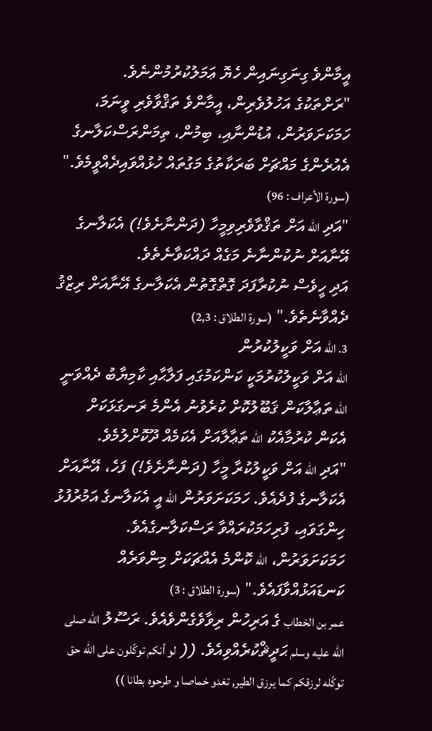އީމާންވެ ގިނަގިނައިން ހެޔޮ ޢަމަލުކުރުމުންނެވެ.
"ރަށްތަކުގެ އަހުލުވެރިން، އީމާންވެ ތަޤްވާވެރި ވީނަމަ، ހަމަކަށަވަރުން، އުޑުންނާއި، ބިމުން، ތިމަންރަސްކަލާނގެ
އެއުރެންގެ މައްޗަށް ބަރަކާތުގެ މަގުތައް ހުޅުއްވައިދެއްވީމެވެ." (سورة الأعراف : 96)
"އަދި الله އަށް ތަޤްވާވެރިވިމީހާ (ދަންނާށެވެ!) އެކަލާނގެ އޭނާއަށް ނުކުންނާނެ މަގެއް ދައްކަވާނެތެވެ.
އަދި ހީވެސް ނުކުރާފަދަ ގޮތްގޮތުން އެކަލާނގެ އޭނާއަށް ރިޒްޤު ދެއްވާނެތެވެ." (سورة الطلاق : 2,3)
3. الله އަށް ވަކީލުކުރުން
الله އަށް ވަކީލުކުރުމަކީ ކަންކަމުގައި ފަލާޙާއި ކާމިޔާބު ދެއްވަނީ الله ތަޢާލާކަން ޤަބޫލުކޮށް ކުރެވުނު އެންމެ ރަނގަޅަކަށް އެކަން ކުރުމާއެކު الله ތަޢާލާއަށް އެކަމެއް ދޫކޮށްލުމެވެ.
"އަދި الله އަށް ވަކީލުކުރާ މީހާ (ދަންނާށެވެ!) ފަހެ، އޭނާއަށް އެކަލާނގެ ފުދެއެވެ. ހަމަކަށަވަރުން الله އީ އެކަލާނގެ އަމުރުފުޅު ހިންގަވައި، ފުރިހަމަކުރައްވާ ރަސްކަލާނގެއެވެ. ހަމަކަށަވަރުން، الله ކޮންމެ އެއްޗަކަށް މިންވަރެއް ކަނޑައަޅުއްވާފައެވެ." (سورة الطلاق : 3)
عمر بن الخطاب ގެ އަރިހުން ރިވާވެގެންވެއެވެ. ރަސޫލު الله صلى الله عليه وسلم ޙަދީޘްކުރެއްވިއެވެ. (( لو أنكم توكّلون على الله حق توكّله لرزقكم كما يرزق الطير, تغدو خماصا و طرحوه بطانا ))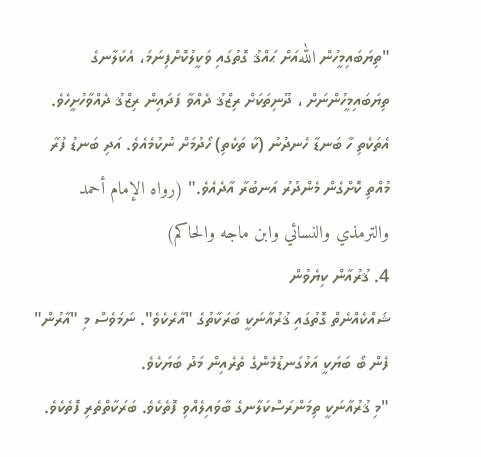"ތިޔަބައިމީހުން اللهއަށް ޙައްޤު ގޮތުގައި ވަކީލުކޮށްފިނަމަ، އެކަލާނގެ ތިޔަބައިމީހުންނަށް ، ދޫނިތަކަށް ރިޒްޤު ދެއްވާ ފަދައިން ރިޒްޤު ދެއްވާހުށީހެވެ. އެތަކެތި ހާ ބަނޑާ ހެނދުނު (ކާ ތަކެތި) ހޯދުމަށް ނުކުމެއެވެ. އަދި ބަނޑު ފުރާ މުއްތި ކޮށްގެން މެންދުރު އަނބުރާ އާދެއެވެ." (رواه الإمام أحمد والترمذي والنسائي وابن ماجه والحاكم)
4. ޤުރުއާން ކިޔެވުން
ޝައްކެއްނެތް ގޮތުގައި ޤުރުއާނަކީ ބަރަކާތުގެ "އާރެކެވެ". ނަމަވެސް މި "އާރުން" ފެން ބޯ ބަޔަކީ އަޅުގަނޑުމެންގެ ތެރެއިން މަދު ބަޔަކެވެ.
"މި ޤުރުއާނަކީ ތިމަންރަސްކަލާނގެ ބާވައިލެއްވި ފޮތެކެވެ. ބަރަކާތްތެރި ފޮތެކެވެ.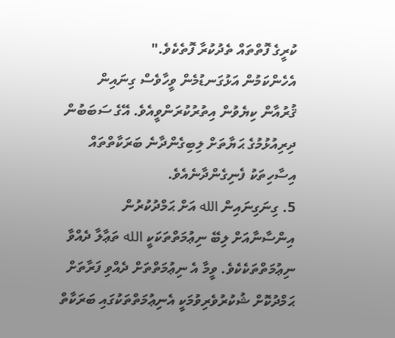ކުރީގެ ފޮތްތައް ތެދުކުރާ ފޮތެކެވެ."
އެހެންކަމުން އަޅުގަނޑުމެން ވީހާވެސް ގިނައިން ޤުރުއާން ކިޔެވުން އިތުރުކުރަންވީއެވެ. އޭގެ ސަބަބުން ދިރިއުޅުމުގެ ޙަޔާތަށް ލިބިގެންދާނެ ބަރަކާތްތައް އިސާހިތަކު ފެނިގެންދާނެއެވެ.
5. ގިނަގިނައިން الله އަށް ޙަމްދުކުރުން
އިންސާނާއަށް ލިބޭ ނިޢުމަތްތަކަކީ الله ތަޢާލާ ދެއްވާ ނިޢުމަތްތަކެކެވެ. ވީމާ އެ ނިޢުމަތްތަށް ދެއްވި ފަރާތަށް ޙަމްދުކޮށް ޝުކުރުވެރިވުމަކީ އެނިޢުމަތްތަކުގައި ބަރަކާތް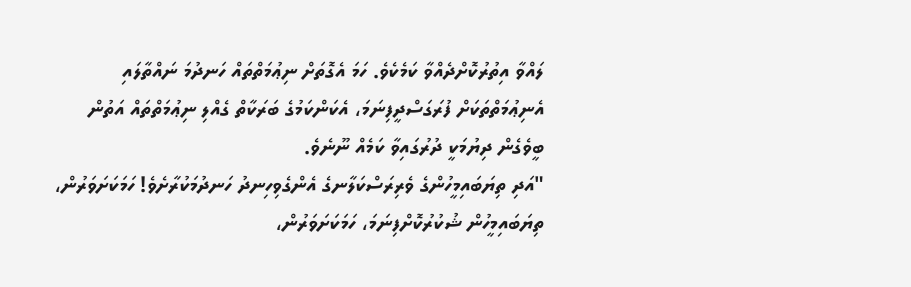ލައްވާ އިތުރުކޮށްދެއްވާ ކަމެކެވެ. ހަމަ އެގޮތަށް ނިޢުމަތްތައް ހަނދުމަ ނައްތާލައި އެނިޢުމަތްތަކަށް ފުރަގަސްދީފިނަމަ، އެކަންކަމުގެ ބަރަކާތް ގެއްލި ނިޢުމަތްތައް އަތުން ބީވެގެން ދިޔުމަކީ ދުރުގައިވާ ކަމެއް ނޫނެވެ.
"އަދި ތިޔަބައިމީހުންގެ ވެރިރަސްކަލާނގެ އެންގެވިހިނދު ހަނދުމަކުރާށެވެ! ހަމަކަށަވަރުން، ތިޔަބައިމީހުން ޝުކުރުކޮށްފިނަމަ، ހަމަކަށަވަރުން،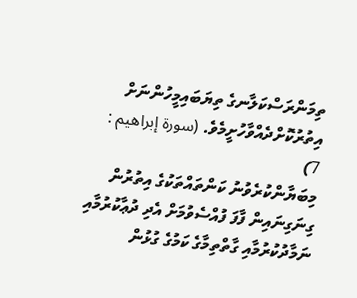ތިމަންރަސްކަލާނގެ ތިޔަބައިމީހުންނަށް އިތުރުކޮށްދެއްވާހުށީމެވެ. (سورة إبراهيم : 7)
މިބަޔާންކުރެވުނު ކަންތައްތަކުގެ އިތުރުން ގިނަގިނައިން ފާފަ ފުއްސެވުމަށް އެދި ދުޢާކުރުމާއި ނަމާދުކުރުމާއި ގާތްތިމާގެ ކަމުގެ ގުޅުން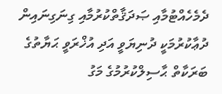ދެމެހެއްޓުމާއި ޞަދަޤާތްކުރުމާއި ގިނަގިނައިން ދުޢާކުރުމަކީ ދުނިޔަވީ އަދި އުޚްރަވީ ޙަޔާތުގެ ބަރަކާތް ޙާސިލްކުރުމުގެ މަގު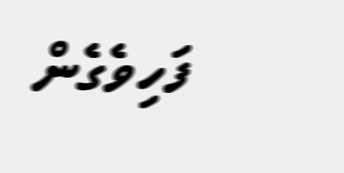ފަހިވެގެން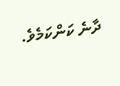ދާނެ ކަންކަމެވެ.